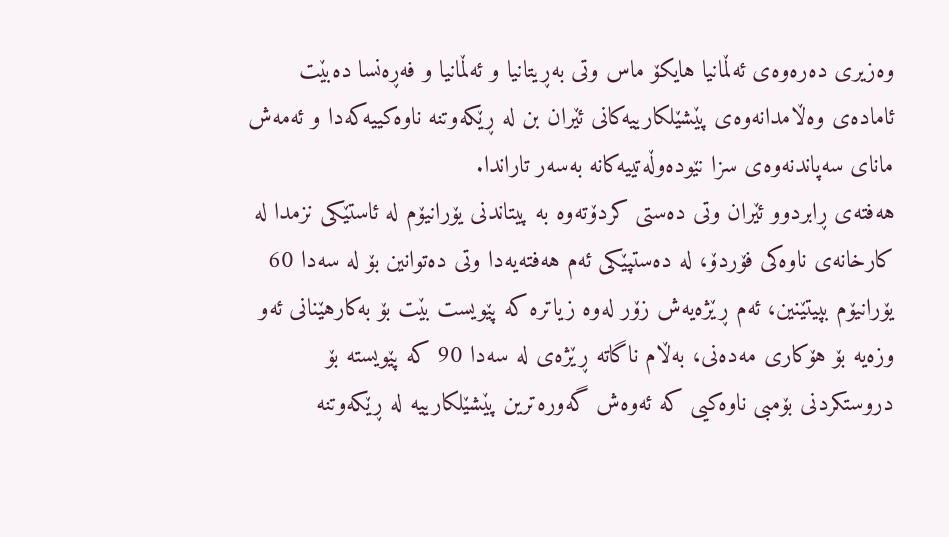وەزیری دەرەوەی ئەڵمانیا هایکۆ ماس وتی بەڕیتانیا و ئەڵمانیا و فەڕەنسا دەبێت ئامادەی وەڵامدانەوەی پێشێلکارییەکانی ئێران بن لە ڕێکەوتنە ناوەکییەکەدا و ئەمەش مانای سەپاندنەوەی سزا نێودەوڵەتییەکانە بەسەر تاراندا.
هەفتەی ڕابردوو ئێران وتی دەستی کردۆتەوە بە پیتاندنی یۆرانیۆم لە ئاستێکی نزمدا لە کارخانەی ناوەکی فۆردۆ، لە دەستپێکی ئەم هەفتەیەدا وتی دەتوانین بۆ لە سەدا 60 یۆرانیۆم بپیتێنین، ئەم ڕێژەیەش زۆر لەوە زیاترە کە پێویست بێت بۆ بەکارهێنانی ئەو وزەیە بۆ هۆکاری مەدەنی، بەڵام ناگاتە ڕێژەی لە سەدا 90 کە پێویستە بۆ دروستکردنی بۆمبی ناوەکیی کە ئەوەش گەورەترین پێشێلکارییە لە ڕێکەوتنە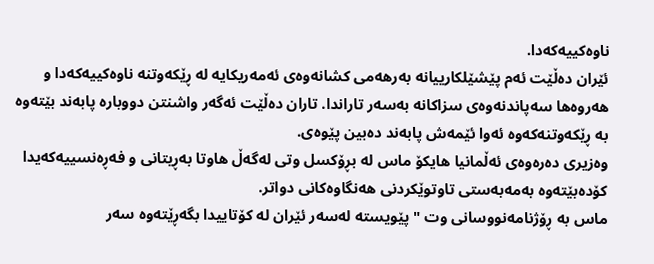ناوەکییەکەدا.
ئێران دەڵێت ئەم پێشێلکارییانە بەرهەمی کشانەوەی ئەمەریکایە لە ڕێکەوتنە ناوەکییەکەدا و هەروەها سەپاندنەوەی سزاکانە بەسەر تاراندا. تاران دەڵێت ئەگەر واشنتن دووبارە پابەند بێتەوە بە ڕێکەوتنەکەوە ئەوا ئێمەش پابەند دەبین پێوەی.
وەزیری دەرەوەی ئەڵمانیا هایکۆ ماس لە بڕۆکسل وتی لەگەڵ هاوتا بەڕیتانی و فەڕەنسییەکەیدا کۆدەبێتەوە بەمەبەستی تاوتوێکردنی هەنگاوەکانی دواتر.
ماس بە ڕۆژنامەنووسانی وت " پێویستە لەسەر ئێران لە کۆتاییدا بگەڕێتەوە سەر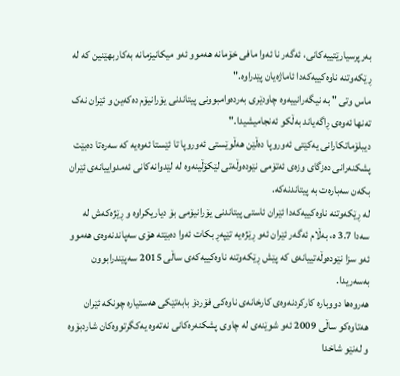بەرپرسیارێتییەکانی، ئەگەر نا ئەوا مافی خۆمانە هەموو ئەو میکانیزمانە بەکاربهێنین کە لە ڕێكەوتنە ناوەکییەکەدا ئاماژەیان پێدراوە."
ماس وتی " بە نیگەرانییەوە چاودێری بەردەوامبوونی پیتاندنی یۆرانیۆم دەکەین و ئێران نەک تەنها ئەوەی ڕاگەیاند بەڵکو ئەنجامیشیدا."
دیبلۆماتکارانی یەکێتی ئەوروپا دەڵێن هەڵوێستی ئەوروپا تا ئێستا ئەوەیە کە سەرەتا دەبێت پشکنەرانی دەزگای وزەی ئەتۆمی نێودەوڵەتی لێکۆڵینەوە لە لێدوانەکانی ئەمدواییانەی ئێران بکەن سەبارەت بە پیتاندنەکە.
لە ڕێکەوتنە ناوەکییەکەدا ئێران ئاستی پیتاندنی یۆرانیۆمی بۆ دیاریکراوە و ڕێژەکەش لە سەدا 3.7 ە، بەڵام ئەگەر ئێران ئەو ڕێژەیە تێپەڕ بکات ئەوا دەبێتە هۆی سەپاندنەوەی هەموو ئەو سزا نێودەوڵەتییانەی کە پێش ڕێکەوتنە ناوەکییەکەی ساڵی 2015 سەپێندرابوون بەسەریدا.
هەروەها دووبارە کارکردنەوەی کارخانەی ناوەکی فۆردۆ بابەتێکی هەستیارە چونکە ئێران هەتاوەکو ساڵی 2009 ئەو شوێنەی لە چاوی پشکنەرەکانی نەتەوە یەکگرتووەکان شاردبۆوە و لەنێو شاخدا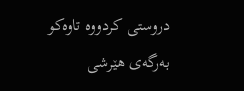دروستی کردووە تاوەکو بەرگەی هێرشی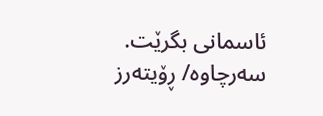ئاسمانی بگرێت.
سەرچاوە/ ڕۆیتەرز